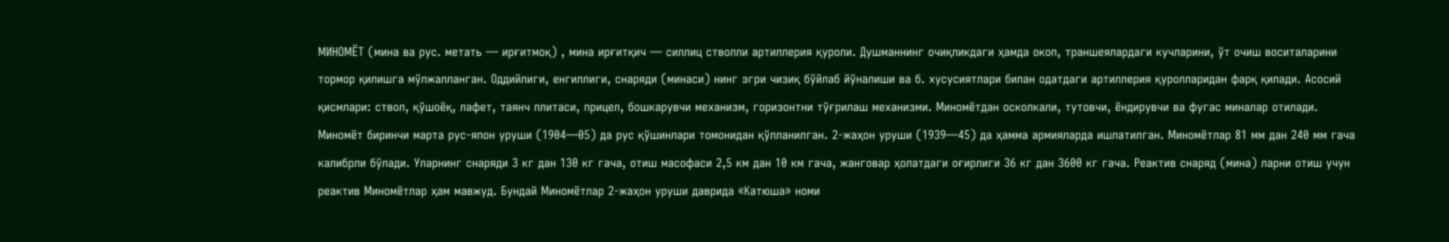МИНОМЁТ (мина ва рус. метать — ирғитмоқ) , мина ирғитқич — силлиц стволли артиллерия қуроли. Душманнинг очиқликдаги ҳамда окоп, траншеялардаги кучларини, ўт очиш воситаларини тормор қилишга мўлжалланган. Оддийлиги, енгиллиги, снаряди (минаси) нинг эгри чизиқ бўйлаб йўналиши ва б. хусусиятлари билан одатдаги артиллерия қуролларидан фарқ қилади. Асосий қисмлари: ствол, қўшоёқ, лафет, таянч плитаси, прицел, бошкарувчи механизм, горизонтни тўғрилаш механизми. Миномётдан осколкали, тутовчи, ёндирувчи ва фугас миналар отилади.
Миномёт биринчи марта рус-япон уруши (1904—05) да рус қўшинлари томонидан қўлланилган. 2-жаҳон уруши (1939—45) да ҳамма армияларда ишлатилган. Миномётлар 81 мм дан 240 мм гача калибрли бўлади. Уларнинг снаряди 3 кг дан 130 кг гача, отиш масофаси 2,5 км дан 10 км гача, жанговар ҳолатдаги оғирлиги 36 кг дан 3600 кг гача. Реактив снаряд (мина) ларни отиш учун реактив Миномётлар ҳам мавжуд. Бундай Миномётлар 2-жаҳон уруши даврида «Катюша» номи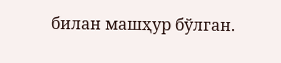билан машҳур бўлган.